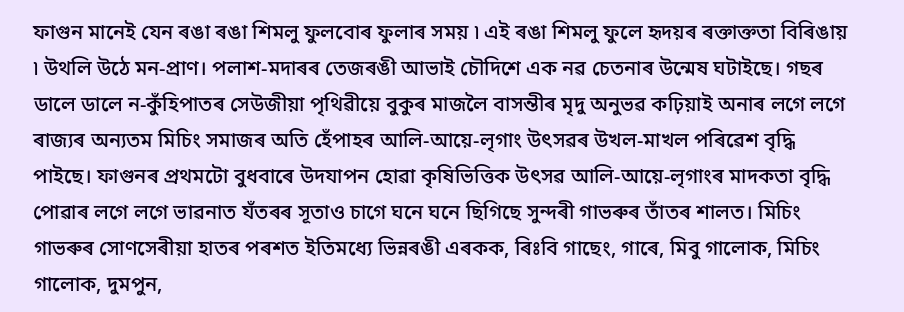ফাগুন মানেই যেন ৰঙা ৰঙা শিমলু ফুলবোৰ ফুলাৰ সময় ৷ এই ৰঙা শিমলু ফুলে হৃদয়ৰ ৰক্তাক্ততা বিৰিঙায় ৷ উথলি উঠে মন-প্ৰাণ। পলাশ-মদাৰৰ তেজৰঙী আভাই চৌদিশে এক নৱ চেতনাৰ উন্মেষ ঘটাইছে। গছৰ ডালে ডালে ন-কুঁহিপাতৰ সেউজীয়া পৃথিৱীয়ে বুকুৰ মাজলৈ বাসন্তীৰ মৃদু অনুভৱ কঢ়িয়াই অনাৰ লগে লগে ৰাজ্যৰ অন্যতম মিচিং সমাজৰ অতি হেঁপাহৰ আলি-আয়ে-লৃগাং উৎসৱৰ উখল-মাখল পৰিৱেশ বৃদ্ধি পাইছে। ফাগুনৰ প্ৰথমটো বুধবাৰে উদযাপন হোৱা কৃষিভিত্তিক উৎসৱ আলি-আয়ে-লৃগাংৰ মাদকতা বৃদ্ধি পোৱাৰ লগে লগে ভাৱনাত যঁতৰৰ সূতাও চাগে ঘনে ঘনে ছিগিছে সুন্দৰী গাভৰুৰ তাঁতৰ শালত। মিচিং গাভৰুৰ সোণসেৰীয়া হাতৰ পৰশত ইতিমধ্যে ভিন্নৰঙী এৰকক, ৰিঃবি গাছেং, গাৰে, মিবু গালোক, মিচিং গালোক, দুমপুন,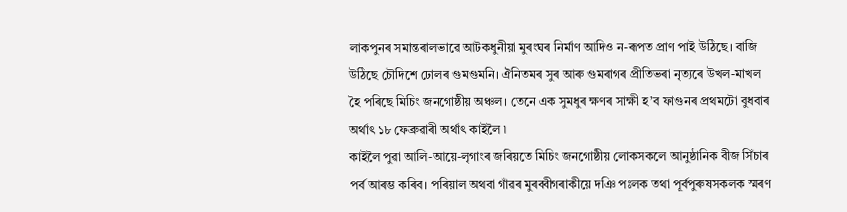লাকপুনৰ সমান্তৰালভাৱে আটকধুনীয়া মুৰংঘৰ নিৰ্মাণ আদিও ন-ৰূপত প্ৰাণ পাই উঠিছে। বাজি উঠিছে চৌদিশে ঢোলৰ গুমগুমনি। ঐনিতমৰ সুৰ আৰু গুমৰাগৰ প্ৰীতিভৰা নৃত্যৰে উখল-মাখল হৈ পৰিছে মিচিং জনগোষ্ঠীয় অঞ্চল। তেনে এক সুমধুৰ ক্ষণৰ সাক্ষী হ’ব ফাগুনৰ প্ৰথমটো বুধবাৰ অৰ্থাৎ ১৮ ফেব্ৰুৱাৰী অৰ্থাৎ কাইলৈ ৷
কাইলৈ পুৱা আলি-আয়ে-লৃগাংৰ জৰিয়তে মিচিং জনগোষ্ঠীয় লোকসকলে আনুষ্ঠানিক বীজ সিঁচাৰ পৰ্ব আৰম্ভ কৰিব। পৰিয়াল অথবা গাঁৱৰ মুৰব্বীগৰাকীয়ে দঞি পঃলক তথা পূৰ্বপুৰুষসকলক স্মৰণ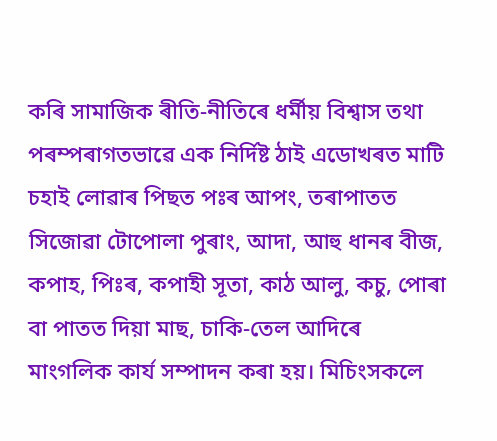কৰি সামাজিক ৰীতি-নীতিৰে ধৰ্মীয় বিশ্বাস তথা পৰম্পৰাগতভাৱে এক নিৰ্দিষ্ট ঠাই এডোখৰত মাটি চহাই লোৱাৰ পিছত পঃৰ আপং, তৰাপাতত সিজোৱা টোপোলা পুৰাং, আদা, আহু ধানৰ বীজ, কপাহ, পিঃৰ, কপাহী সূতা, কাঠ আলু, কচু, পোৰা বা পাতত দিয়া মাছ, চাকি-তেল আদিৰে মাংগলিক কাৰ্য সম্পাদন কৰা হয়। মিচিংসকলে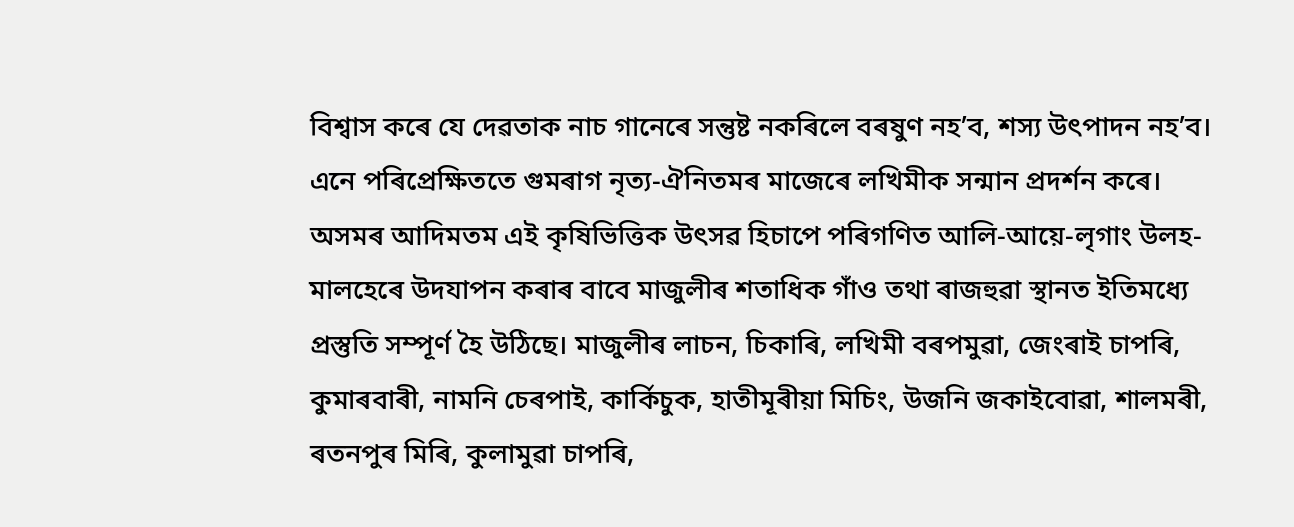বিশ্বাস কৰে যে দেৱতাক নাচ গানেৰে সন্তুষ্ট নকৰিলে বৰষুণ নহ’ব, শস্য উৎপাদন নহ’ব। এনে পৰিপ্ৰেক্ষিততে গুমৰাগ নৃত্য-ঐনিতমৰ মাজেৰে লখিমীক সন্মান প্ৰদৰ্শন কৰে। অসমৰ আদিমতম এই কৃষিভিত্তিক উৎসৱ হিচাপে পৰিগণিত আলি-আয়ে-লৃগাং উলহ-মালহেৰে উদযাপন কৰাৰ বাবে মাজুলীৰ শতাধিক গাঁও তথা ৰাজহুৱা স্থানত ইতিমধ্যে প্ৰস্তুতি সম্পূৰ্ণ হৈ উঠিছে। মাজুলীৰ লাচন, চিকাৰি, লখিমী বৰপমুৱা, জেংৰাই চাপৰি, কুমাৰবাৰী, নামনি চেৰপাই, কাৰ্কিচুক, হাতীমূৰীয়া মিচিং, উজনি জকাইবোৱা, শালমৰী, ৰতনপুৰ মিৰি, কুলামুৱা চাপৰি,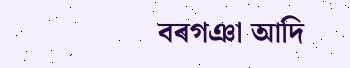বৰগঞা আদি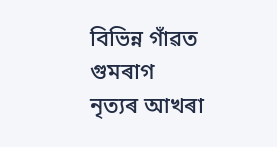বিভিন্ন গাঁৱত গুমৰাগ নৃত্যৰ আখৰা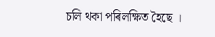চলি থকা পৰিলক্ষিত হৈছে ।